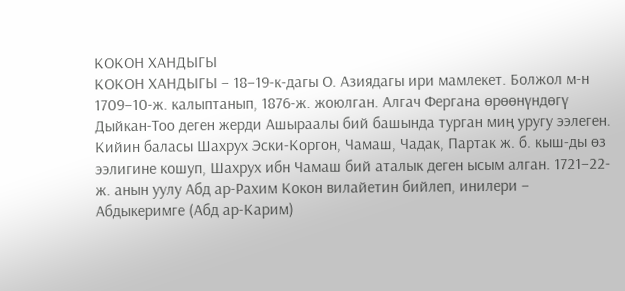КОКОН ХАНДЫГЫ
КОКОН ХАНДЫГЫ – 18–19-к-дагы О. Азиядагы ири мамлекет. Болжол м-н 1709–10-ж. калыптанып, 1876-ж. жоюлган. Алгач Фергана өрөөнүндөгү Дыйкан-Тоо деген жерди Ашыраалы бий башында турган миң уругу ээлеген. Кийин баласы Шахрух Эски-Коргон, Чамаш, Чадак, Партак ж. б. кыш-ды өз ээлигине кошуп, Шахрух ибн Чамаш бий аталык деген ысым алган. 1721–22-ж. анын уулу Абд ар-Рахим Кокон вилайетин бийлеп, инилери – Абдыкеримге (Абд ар-Карим)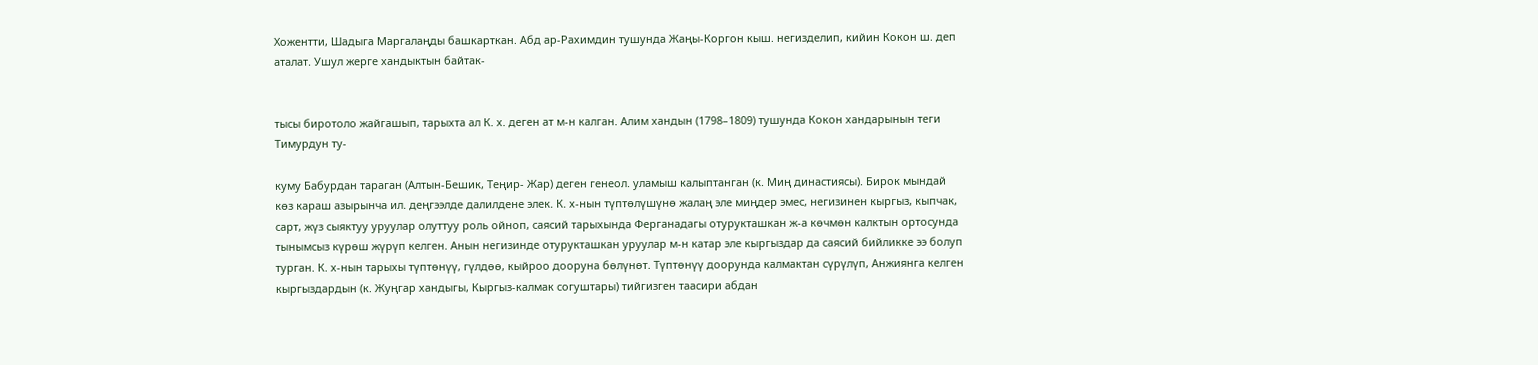Хожентти, Шадыга Маргалаңды башкарткан. Абд ар-Рахимдин тушунда Жаңы-Коргон кыш. негизделип, кийин Кокон ш. деп аталат. Ушул жерге хандыктын байтак-


тысы биротоло жайгашып, тарыхта ал К. х. деген ат м-н калган. Алим хандын (1798–1809) тушунда Кокон хандарынын теги Тимурдун ту-

куму Бабурдан тараган (Алтын-Бешик, Теңир- Жар) деген генеол. уламыш калыптанган (к. Миң династиясы). Бирок мындай көз караш азырынча ил. деңгээлде далилдене элек. К. х-нын түптөлүшүнө жалаң эле миңдер эмес, негизинен кыргыз, кыпчак, сарт, жүз сыяктуу уруулар олуттуу роль ойноп, саясий тарыхында Ферганадагы отурукташкан ж-а көчмөн калктын ортосунда тынымсыз күрөш жүрүп келген. Анын негизинде отурукташкан уруулар м-н катар эле кыргыздар да саясий бийликке ээ болуп турган. К. х-нын тарыхы түптөнүү, гүлдөө, кыйроо дооруна бөлүнөт. Түптөнүү доорунда калмактан сүрүлүп, Анжиянга келген кыргыздардын (к. Жуңгар хандыгы, Кыргыз-калмак согуштары) тийгизген таасири абдан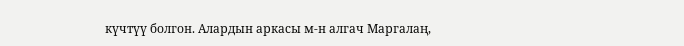күчтүү болгон. Алардын аркасы м-н алгач Маргалаң,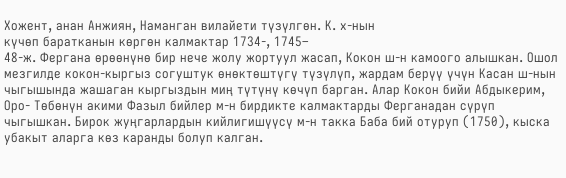Хожент, анан Анжиян, Наманган вилайети түзүлгөн. К. х-нын
күчөп баратканын көргөн калмактар 1734-, 1745–
48-ж. Фергана өрөөнүнө бир нече жолу жортуул жасап, Кокон ш-н камоого алышкан. Ошол мезгилде кокон-кыргыз согуштук өнөктөштүгү түзүлүп, жардам берүү үчүн Касан ш-нын чыгышында жашаган кыргыздын миң түтүнү көчүп барган. Алар Кокон бийи Абдыкерим, Оро- Төбөнүн акими Фазыл бийлер м-н бирдикте калмактарды Ферганадан сүрүп чыгышкан. Бирок жуңгарлардын кийлигишүүсү м-н такка Баба бий отуруп (1750), кыска убакыт аларга көз каранды болуп калган.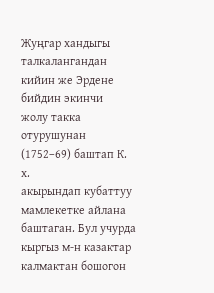Жуңгар хандыгы талкалангандан кийин же Эрдене бийдин экинчи
жолу такка отурушунан (1752–69) баштап К. х.
акырындап кубаттуу мамлекетке айлана баштаган. Бул учурда кыргыз м-н казактар калмактан бошогон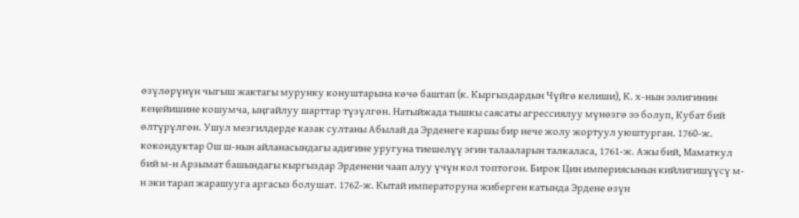өзүлөрүнүн чыгыш жактагы мурунку конуштарына көчө баштап (к. Кыргыздардын Чүйгө келиши), К. х-нын ээлигинин кеңейишине кошумча, ыңгайлуу шарттар түзүлгөн. Натыйжада тышкы саясаты агрессиялуу мүнөзгө ээ болуп, Кубат бий өлтүрүлгөн. Ушул мезгилдерде казак султаны Абылай да Эрденеге каршы бир нече жолу жортуул уюштурган. 1760-ж. кокондуктар Ош ш-нын айланасындагы адигине уругуна тиешелүү эгин талааларын талкаласа, 1761-ж. Ажы бий, Маматкул бий м-н Арзымат башындагы кыргыздар Эрденени чаап алуу үчүн кол топтогон. Бирок Цин империясынын кийлигишүүсү м-н эки тарап жарашууга аргасыз болушат. 1762-ж. Кытай императоруна жиберген катында Эрдене өзүн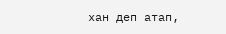хан деп атап,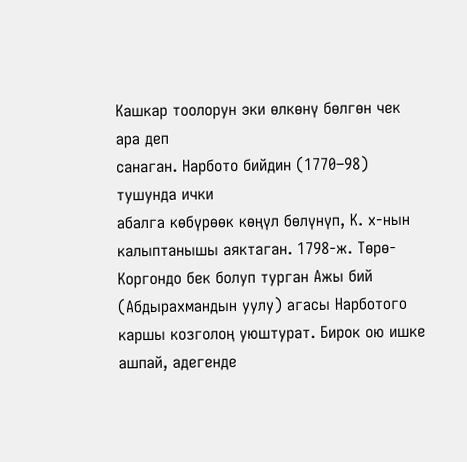Кашкар тоолорун эки өлкөнү бөлгөн чек ара деп
санаган. Нарбото бийдин (1770–98) тушунда ички
абалга көбүрөөк көңүл бөлүнүп, К. х-нын калыптанышы аяктаган. 1798-ж. Төрө-Коргондо бек болуп турган Ажы бий (Абдырахмандын уулу) агасы Нарботого каршы козголоң уюштурат. Бирок ою ишке ашпай, адегенде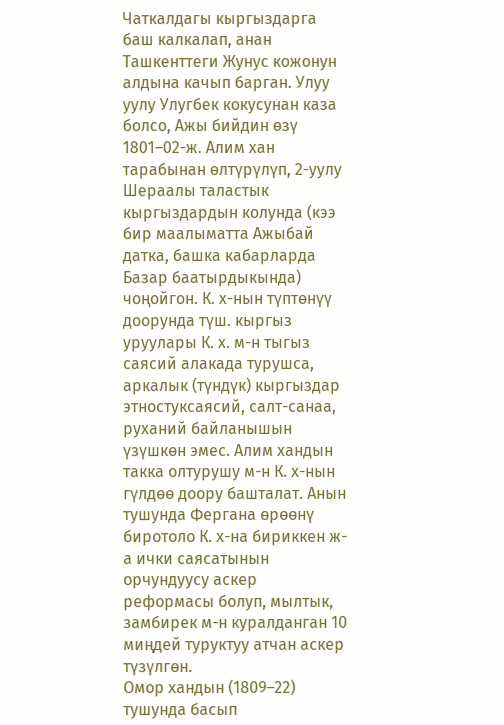Чаткалдагы кыргыздарга баш калкалап, анан Ташкенттеги Жунус кожонун алдына качып барган. Улуу
уулу Улугбек кокусунан каза болсо, Ажы бийдин өзү 1801–02-ж. Алим хан тарабынан өлтүрүлүп, 2-уулу Шераалы таластык кыргыздардын колунда (кээ бир маалыматта Ажыбай датка, башка кабарларда Базар баатырдыкында) чоңойгон. К. х-нын түптөнүү доорунда түш. кыргыз уруулары К. х. м-н тыгыз саясий алакада турушса, аркалык (түндүк) кыргыздар этностуксаясий, салт-санаа, руханий байланышын үзүшкөн эмес. Алим хандын такка олтурушу м-н К. х-нын гүлдөө доору башталат. Анын тушунда Фергана өрөөнү биротоло К. х-на бириккен ж-а ички саясатынын орчундуусу аскер реформасы болуп, мылтык, замбирек м-н куралданган 10 миңдей туруктуу атчан аскер түзүлгөн.
Омор хандын (1809–22) тушунда басып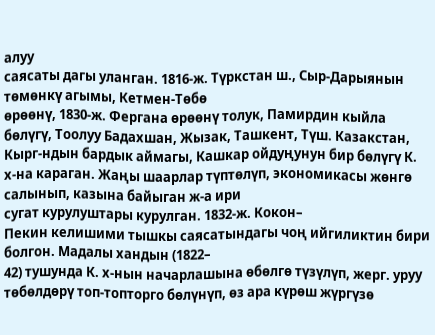алуу
саясаты дагы уланган. 1816-ж. Түркстан ш., Сыр-Дарыянын төмөнкү агымы, Кетмен-Төбө
өрөөнү, 1830-ж. Фергана өрөөнү толук, Памирдин кыйла бөлүгү, Тоолуу Бадахшан, Жызак, Ташкент, Түш. Казакстан, Кырг-ндын бардык аймагы, Кашкар ойдуңунун бир бөлүгү К. х-на караган. Жаңы шаарлар түптөлүп, экономикасы жөнгө салынып, казына байыган ж-а ири
сугат курулуштары курулган. 1832-ж. Кокон–
Пекин келишими тышкы саясатындагы чоң ийгиликтин бири болгон. Мадалы хандын (1822–
42) тушунда К. х-нын начарлашына өбөлгө түзүлүп, жерг. уруу төбөлдөрү топ-топторго бөлүнүп, өз ара күрөш жүргүзө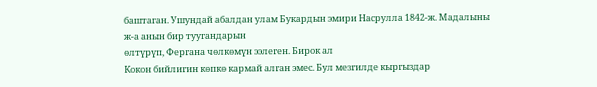баштаган. Ушундай абалдан улам Букардын эмири Насрулла 1842-ж. Мадалыны ж-а анын бир туугандарын
өлтүрүп, Фергана чөлкөмүн ээлеген. Бирок ал
Кокон бийлигин көпкө кармай алган эмес. Бул мезгилде кыргыздар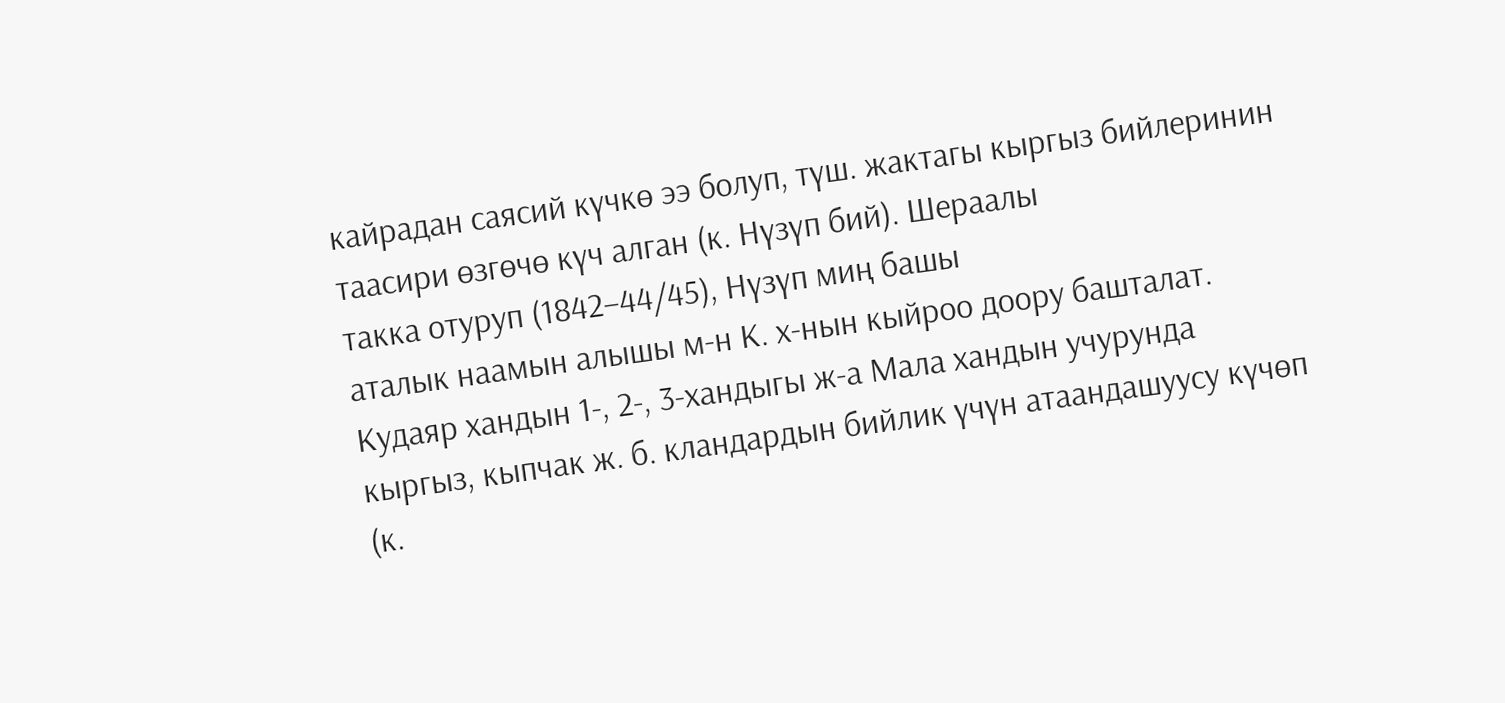кайрадан саясий күчкө ээ болуп, түш. жактагы кыргыз бийлеринин таасири өзгөчө күч алган (к. Нүзүп бий). Шераалы
такка отуруп (1842–44/45), Нүзүп миң башы
аталык наамын алышы м-н К. х-нын кыйроо доору башталат. Кудаяр хандын 1-, 2-, 3-хандыгы ж-а Мала хандын учурунда кыргыз, кыпчак ж. б. кландардын бийлик үчүн атаандашуусу күчөп (к.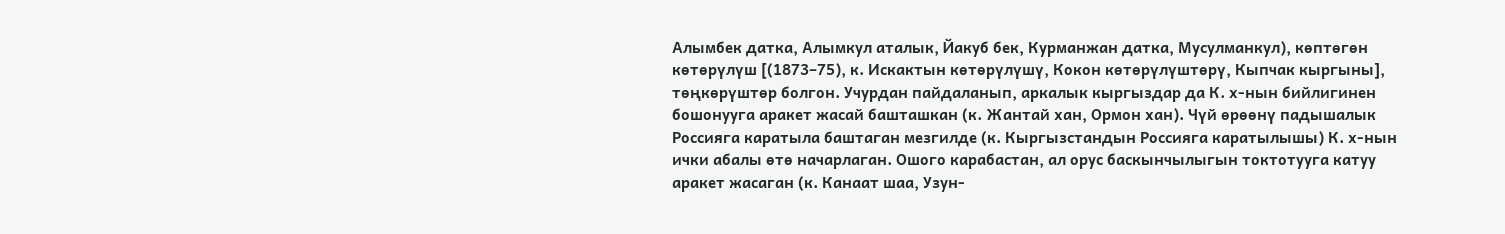Алымбек датка, Алымкул аталык, Йакуб бек, Курманжан датка, Мусулманкул), көптөгөн көтөрүлүш [(1873–75), к. Искактын көтөрүлүшү, Кокон көтөрүлүштөрү, Кыпчак кыргыны], төңкөрүштөр болгон. Учурдан пайдаланып, аркалык кыргыздар да К. х-нын бийлигинен бошонууга аракет жасай башташкан (к. Жантай хан, Ормон хан). Чүй өрөөнү падышалык Россияга каратыла баштаган мезгилде (к. Кыргызстандын Россияга каратылышы) К. х-нын ички абалы өтө начарлаган. Ошого карабастан, ал орус баскынчылыгын токтотууга катуу аракет жасаган (к. Канаат шаа, Узун-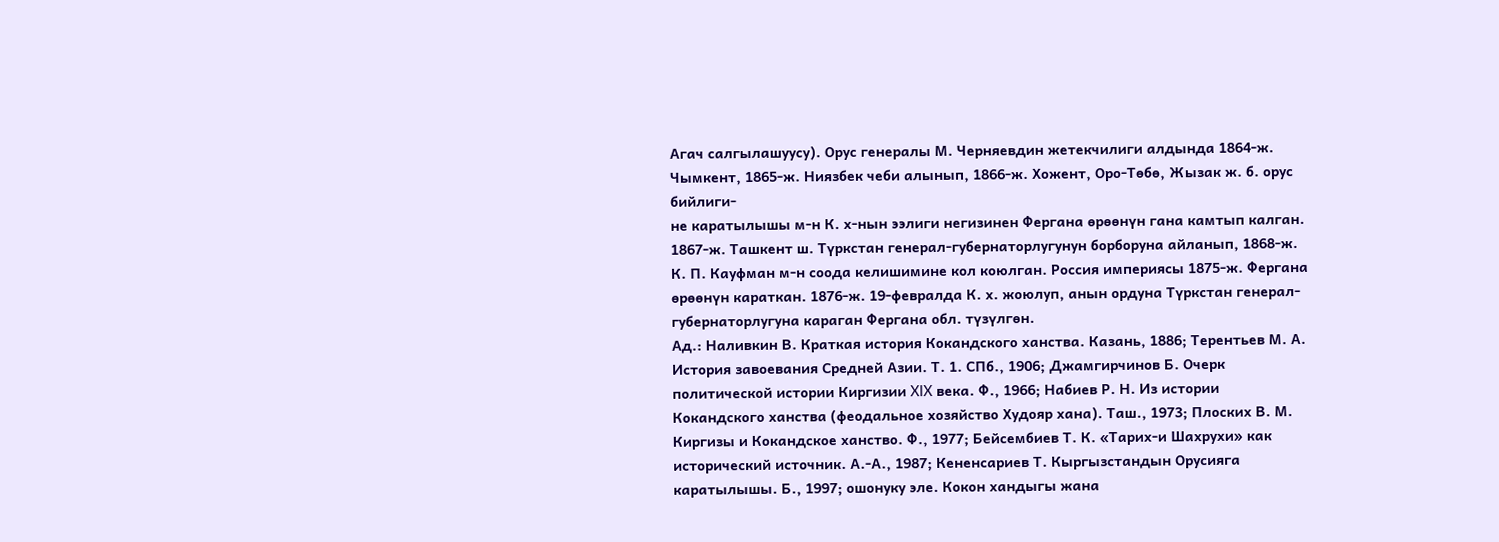Агач салгылашуусу). Орус генералы М. Черняевдин жетекчилиги алдында 1864-ж. Чымкент, 1865-ж. Ниязбек чеби алынып, 1866-ж. Хожент, Оро-Төбө, Жызак ж. б. орус бийлиги-
не каратылышы м-н К. х-нын ээлиги негизинен Фергана өрөөнүн гана камтып калган. 1867-ж. Ташкент ш. Түркстан генерал-губернаторлугунун борборуна айланып, 1868-ж. К. П. Кауфман м-н соода келишимине кол коюлган. Россия империясы 1875-ж. Фергана өрөөнүн караткан. 1876-ж. 19-февралда К. х. жоюлуп, анын ордуна Түркстан генерал-губернаторлугуна караган Фергана обл. түзүлгөн.
Ад.: Наливкин В. Краткая история Кокандского ханства. Казань, 1886; Терентьев М. А. История завоевания Средней Азии. Т. 1. СПб., 1906; Джамгирчинов Б. Очерк политической истории Киргизии XIX века. Ф., 1966; Набиев Р. Н. Из истории Кокандского ханства (феодальное хозяйство Худояр хана). Таш., 1973; Плоских В. М. Киргизы и Кокандское ханство. Ф., 1977; Бейсембиев Т. К. «Тарих-и Шахрухи» как исторический источник. А.-А., 1987; Кененсариев Т. Кыргызстандын Орусияга каратылышы. Б., 1997; oшонуку эле. Кокон хандыгы жана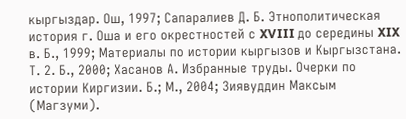кыргыздар. Ош, 1997; Сапаралиев Д. Б. Этнополитическая история г. Оша и его окрестностей с XVIII до середины XIX в. Б., 1999; Материалы по истории кыргызов и Кыргызстана. Т. 2. Б., 2000; Хасанов А. Избранные труды. Очерки по истории Киргизии. Б.; М., 2004; Зиявуддин Максым (Магзуми).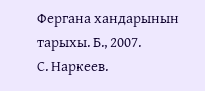Фергана хандарынын тарыхы. Б., 2007.
С. Наркеев.